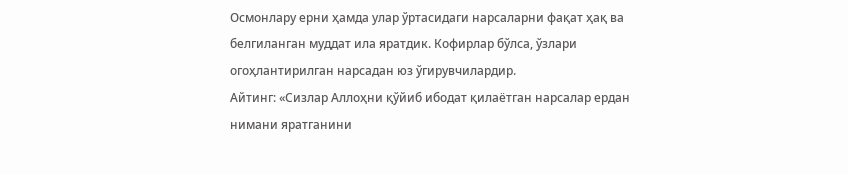Осмонлару ерни ҳамда улар ўртасидаги нарсаларни фақат ҳақ ва белгиланган муддат ила яратдик. Кофирлар бўлса, ўзлари огоҳлантирилган нарсадан юз ўгирувчилардир.
Айтинг: «Сизлар Аллоҳни қўйиб ибодат қилаётган нарсалар ердан нимани яратганини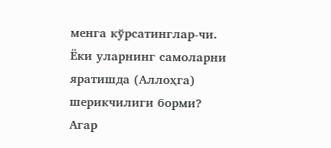менга кўрсатинглар-чи. Ёки уларнинг самоларни яратишда (Аллоҳга) шерикчилиги борми? Агар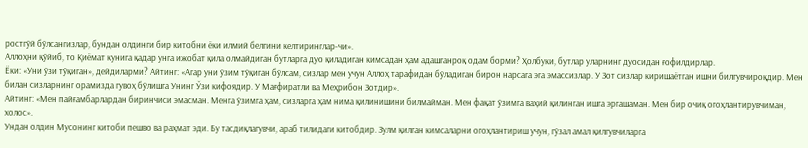ростгўй бўлсангизлар, бундан олдинги бир китобни ёки илмий белгини келтиринглар-чи».
Аллоҳни қўйиб, то Қиёмат кунига қадар унга ижобат қила олмайдиган бутларга дуо қиладиган кимсадан ҳам адашганроқ одам борми? Ҳолбуки, бутлар уларнинг дуосидан ғофилдирлар.
Ёки: «Уни ўзи тўқиган», дейдиларми? Айтинг: «Агар уни ўзим тўқиган бўлсам, сизлар мен учун Аллоҳ тарафидан бўладиган бирон нарсага эга эмассизлар. У Зот сизлар киришаётган ишни билгувчироқдир. Мен билан сизларнинг орамизда гувоҳ бўлишга Унинг Ўзи кифоядир. У Мағфиратли ва Меҳрибон Зотдир».
Айтинг: «Мен пайғамбарлардан биринчиси эмасман. Менга ўзимга ҳам, сизларга ҳам нима қилинишини билмайман. Мен фақат ўзимга ваҳий қилинган ишга эргашаман. Мен бир очиқ огоҳлантирувчиман, холос».
Ундан олдин Мусонинг китоби пешво ва раҳмат эди. Бу тасдиқлагувчи, араб тилидаги китобдир. Зулм қилган кимсаларни огоҳлантириш учун, гўзал амал қилгувчиларга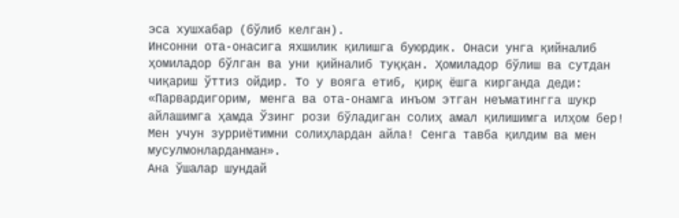эса хушхабар (бўлиб келган).
Инсонни ота-онасига яхшилик қилишга буюрдик. Онаси унга қийналиб ҳомиладор бўлган ва уни қийналиб туққан. Ҳомиладор бўлиш ва сутдан чиқариш ўттиз ойдир. То у вояга етиб, қирқ ёшга кирганда деди: «Парвардигорим, менга ва ота-онамга инъом этган неъматингга шукр айлашимга ҳамда Ўзинг рози бўладиган солиҳ амал қилишимга илҳом бер! Мен учун зурриётимни солиҳлардан айла! Сенга тавба қилдим ва мен мусулмонларданман».
Ана ўшалар шундай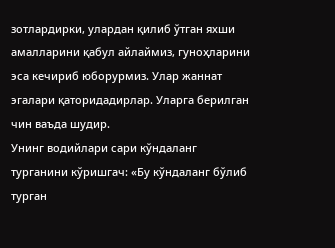зотлардирки, улардан қилиб ўтган яхши амалларини қабул айлаймиз, гуноҳларини эса кечириб юборурмиз. Улар жаннат эгалари қаторидадирлар. Уларга берилган чин ваъда шудир.
Унинг водийлари сари кўндаланг турганини кўришгач: «Бу кўндаланг бўлиб турган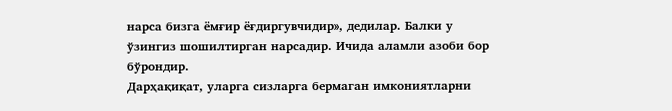нарса бизга ёмғир ёғдиргувчидир», дедилар. Балки у ўзингиз шошилтирган нарсадир. Ичида аламли азоби бор бўрондир.
Дарҳақиқат, уларга сизларга бермаган имкониятларни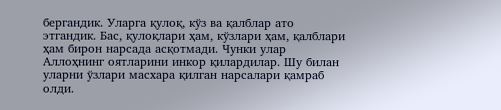бергандик. Уларга қулоқ, кўз ва қалблар ато этгандик. Бас, қулоқлари ҳам, кўзлари ҳам, қалблари ҳам бирон нарсада асқотмади. Чунки улар Аллоҳнинг оятларини инкор қилардилар. Шу билан уларни ўзлари масхара қилган нарсалари қамраб олди.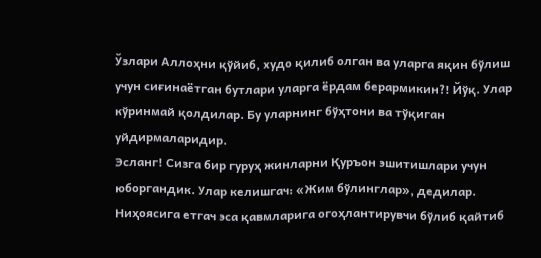Ўзлари Аллоҳни қўйиб, худо қилиб олган ва уларга яқин бўлиш учун сиғинаётган бутлари уларга ёрдам берармикин?! Йўқ. Улар кўринмай қолдилар. Бу уларнинг бўҳтони ва тўқиган уйдирмаларидир.
Эсланг! Сизга бир гуруҳ жинларни Қуръон эшитишлари учун юборгандик. Улар келишгач: «Жим бўлинглар», дедилар. Ниҳоясига етгач эса қавмларига огоҳлантирувчи бўлиб қайтиб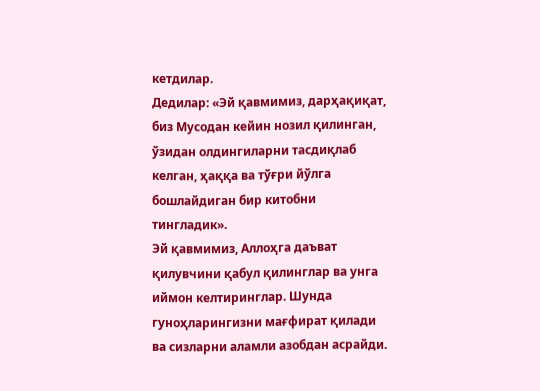кетдилар.
Дедилар: «Эй қавмимиз, дарҳақиқат, биз Мусодан кейин нозил қилинган, ўзидан олдингиларни тасдиқлаб келган, ҳаққа ва тўғри йўлга бошлайдиган бир китобни тингладик».
Эй қавмимиз, Аллоҳга даъват қилувчини қабул қилинглар ва унга иймон келтиринглар. Шунда гуноҳларингизни мағфират қилади ва сизларни аламли азобдан асрайди.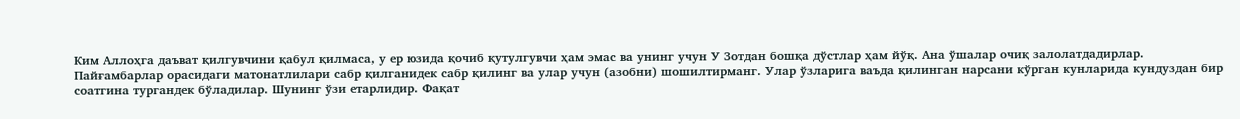Ким Аллоҳга даъват қилгувчини қабул қилмаса, у ер юзида қочиб қутулгувчи ҳам эмас ва унинг учун У Зотдан бошқа дўстлар ҳам йўқ. Ана ўшалар очиқ залолатдадирлар.
Пайғамбарлар орасидаги матонатлилари сабр қилганидек сабр қилинг ва улар учун (азобни) шошилтирманг. Улар ўзларига ваъда қилинган нарсани кўрган кунларида кундуздан бир соатгина тургандек бўладилар. Шунинг ўзи етарлидир. Фақат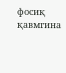фосиқ қавмгина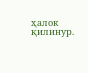ҳалок қилинур.